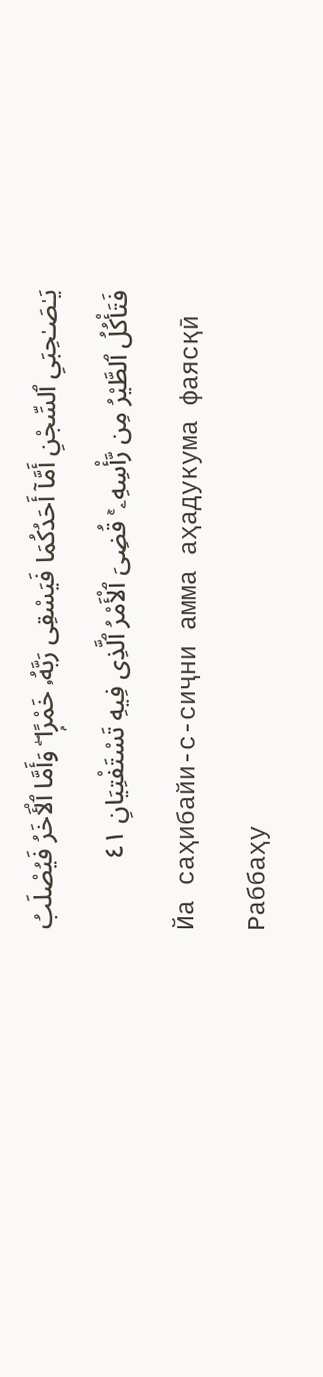يَـٰصَـٰحِبَىِ ٱلسِّجْنِ أَمَّآ أَحَدُكُمَا فَيَسْقِى رَبَّهُۥ خَمْرًۭا ۖ وَأَمَّا ٱلْـَٔاخَرُ فَيُصْلَبُ فَتَأْكُلُ ٱلطَّيْرُ مِن رَّأْسِهِۦ ۚ قُضِىَ ٱلْأَمْرُ ٱلَّذِى فِيهِ تَسْتَفْتِيَانِ ٤١
Йа саҳибайи-с-сиҷни амма аҳадукума фаясқӣ Раббаҳу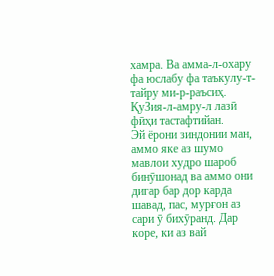хамра. Ва амма-л-охару фа юслабу фа таъкулу-т-тайру ми-р-раъсиҳ. ҚуЗия-л-амру-л лазӣ фӣҳи тастафтийан.
Эй ёрони зиндонии ман, аммо яке аз шумо мавлои худро шароб бинӯшонад ва аммо они дигар бар дор карда шавад, пас, мурғон аз сари ӯ бихӯранд. Дар коре, ки аз вай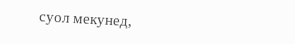суол мекунед,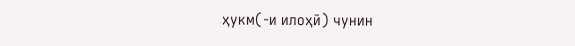ҳукм(-и илоҳӣ) чунин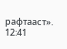рафтааст».
12:41